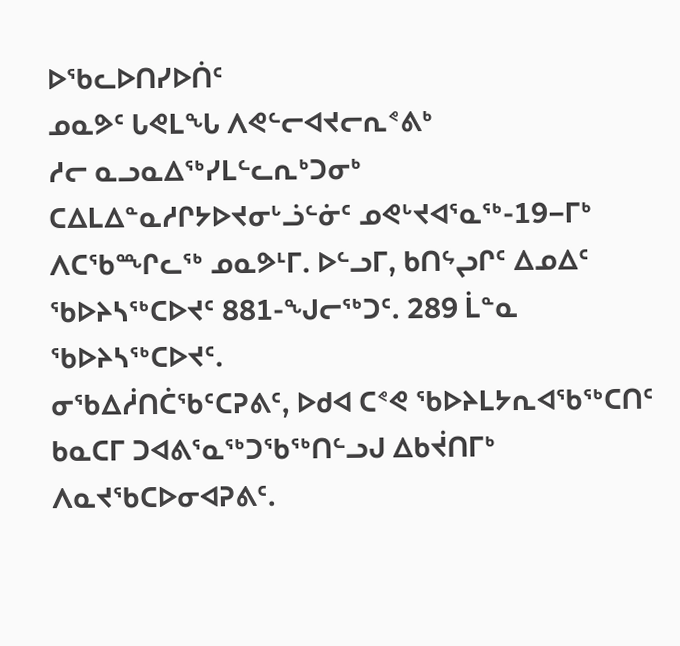ᐅᖃᓚᐅᑎᓯᐅᑏᑦ
ᓄᓇᕗᑦ ᒐᕙᒪᖓ ᐱᕙᓪᓕᐊᔪᓕᕆᕝᕕᒃ
ᓱᓕ ᓇᓗᓇᐃᖅᓯᒪᓪᓚᕆᒃᑐᓂᒃ ᑕᐃᒪᐃᓐᓇᓱᒋᔭᐅᔪᓂᒡᓘᓪᓃᑦ ᓄᕙᒡᔪᐊᕐᓇᖅ-19−ᒥᒃ ᐱᑕᖃᙱᓚᖅ ᓄᓇᕗᒻᒥ. ᐅᓪᓗᒥ, ᑲᑎᖦᖢᒋᑦ ᐃᓄᐃᑦ ᖃᐅᔨᓴᖅᑕᐅᔪᑦ 881-ᖑᓕᖅᑐᑦ. 289 ᒫᓐᓇ ᖃᐅᔨᓴᖅᑕᐅᔪᑦ.
ᓂᖃᐃᓲᑎᑖᖃᑦᑕᕈᕕᑦ, ᐅᑯᐊ ᑕᕝᕙ ᖃᐅᔨᒪᔭᕆᐊᖃᖅᑕᑎᑦ ᑲᓇᑕᒥ ᑐᐊᕕᕐᓇᖅᑐᖃᖅᑎᓪᓗᒍ ᐃᑲᔫᑎᒥᒃ ᐱᓇᔪᖃᑕᐅᓂᐊᕈᕕᑦ.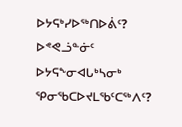ᐅᔭᕋᒃᓯᐅᖅᑎᐅᕖᑦ? ᐅᕝᕙᓘᓐᓃᑦ ᐅᔭᕋᖕᓂᐊᒐᒃᓴᓂᒃ ᕿᓂᖃᑕᐅᔪᒪᖃᑦᑕᖅᐱᑦ?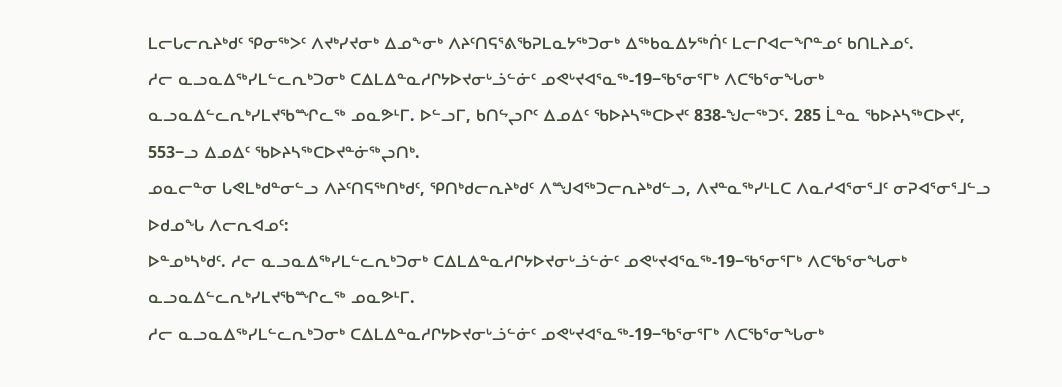ᒪᓕᒐᓕᕆᔨᒃᑯᑦ ᕿᓂᖅᐳᑦ ᐱᔪᒃᓯᔪᓂᒃ ᐃᓄᖕᓂᒃ ᐱᔨᑦᑎᕋᕐᕕᖃᕈᒪᓇᔭᖅᑐᓂᒃ ᐃᖅᑲᓇᐃᔭᖅᑏᑦ ᒪᓕᒋᐊᓕᖏᓐᓄᑦ ᑲᑎᒪᔨᓄᑦ.
ᓱᓕ ᓇᓗᓇᐃᖅᓯᒪᓪᓚᕆᒃᑐᓂᒃ ᑕᐃᒪᐃᓐᓇᓱᒋᔭᐅᔪᓂᒡᓘᓪᓃᑦ ᓄᕙᒡᔪᐊᕐᓇᖅ-19−ᖃᕐᓂᕐᒥᒃ ᐱᑕᖃᕐᓂᖓᓂᒃ ᓇᓗᓇᐃᓪᓚᕆᒃᓯᒪᔪᖃᙱᓚᖅ ᓄᓇᕗᒻᒥ. ᐅᓪᓗᒥ, ᑲᑎᖦᖢᒋᑦ ᐃᓄᐃᑦ ᖃᐅᔨᓴᖅᑕᐅᔪᑦ 838-ᖑᓕᖅᑐᑦ. 285 ᒫᓐᓇ ᖃᐅᔨᓴᖅᑕᐅᔪᑦ, 553−ᓗ ᐃᓄᐃᑦ ᖃᐅᔨᓴᖅᑕᐅᔪᓐᓃᖅᖢᑎᒃ.
ᓄᓇᓕᓐᓂ ᒐᕙᒪᒃᑯᓐᓂᓪᓗ ᐱᔨᑦᑎᕋᖅᑎᒃᑯᑦ, ᕿᑎᒃᑯᓕᕆᔨᒃᑯᑦ ᐱᙳᐊᖅᑐᓕᕆᔨᒃᑯᓪᓗ, ᐱᔪᓐᓇᖅᓯᒻᒪᑕ ᐱᓇᓱᐊᕐᓂᕐᒧᑦ ᓂᕈᐊᕐᓂᕐᒧᓪᓗ ᐅᑯᓄᖓ ᐱᓕᕆᐊᓄᑦ:
ᐅᓐᓄᒃᓴᒃᑯᑦ. ᓱᓕ ᓇᓗᓇᐃᖅᓯᒪᓪᓚᕆᒃᑐᓂᒃ ᑕᐃᒪᐃᓐᓇᓱᒋᔭᐅᔪᓂᒡᓘᓪᓃᑦ ᓄᕙᒡᔪᐊᕐᓇᖅ-19−ᖃᕐᓂᕐᒥᒃ ᐱᑕᖃᕐᓂᖓᓂᒃ ᓇᓗᓇᐃᓪᓚᕆᒃᓯᒪᔪᖃᙱᓚᖅ ᓄᓇᕗᒻᒥ.
ᓱᓕ ᓇᓗᓇᐃᖅᓯᒪᓪᓚᕆᒃᑐᓂᒃ ᑕᐃᒪᐃᓐᓇᓱᒋᔭᐅᔪᓂᒡᓘᓪᓃᑦ ᓄᕙᒡᔪᐊᕐᓇᖅ-19−ᖃᕐᓂᕐᒥᒃ ᐱᑕᖃᕐᓂᖓᓂᒃ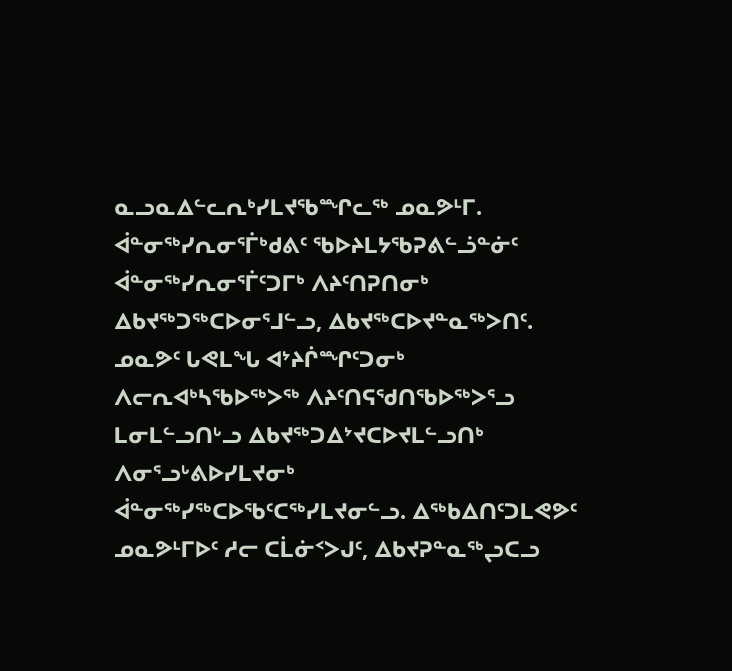ᓇᓗᓇᐃᓪᓚᕆᒃᓯᒪᔪᖃᙱᓚᖅ ᓄᓇᕗᒻᒥ.
ᐋᓐᓂᖅᓯᕆᓂᕐᒦᒃᑯᕕᑦ ᖃᐅᔨᒪᔭᖃᕈᕕᓪᓘᓐᓃᑦ ᐋᓐᓂᖅᓯᕆᓂᕐᒦᑦᑐᒥᒃ ᐱᔨᑦᑎᕈᑎᓂᒃ ᐃᑲᔪᖅᑐᖅᑕᐅᓂᕐᒧᓪᓗ, ᐃᑲᔪᖅᑕᐅᔪᓐᓇᖅᐳᑎᑦ.
ᓄᓇᕗᑦ ᒐᕙᒪᖓ ᐊᔾᔨᒌᙱᑦᑐᓂᒃ ᐱᓕᕆᐊᒃᓴᖃᐅᖅᐳᖅ ᐱᔨᑦᑎᕋᖁᑎᖃᐅᖅᐳᕐᓗ ᒪᓂᒪᓪᓗᑎᒡᓗ ᐃᑲᔪᖅᑐᐃᔾᔪᑕᐅᔪᒪᓪᓗᑎᒃ ᐱᓂᕐᓗᒡᕕᐅᓯᒪᔪᓂᒃ ᐋᓐᓂᖅᓯᖅᑕᐅᖃᑦᑕᖅᓯᒪᔪᓂᓪᓗ. ᐃᖅᑲᐃᑎᑦᑐᒪᕙᕗᑦ ᓄᓇᕗᒻᒥᐅᑦ ᓱᓕ ᑕᒫᓃᑉᐳᒍᑦ, ᐃᑲᔪᕈᓐᓇᖅᖢᑕᓗ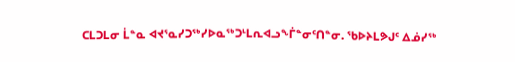ᑕᒪᑐᒪᓂ ᒫᓐᓇ ᐊᔪᕐᓇᓯᑐᖅᓯᐅᓇᖅᑐᒻᒪᕆᐊᓗᖕᒦᓐᓂᑦᑎᓐᓂ. ᖃᐅᔨᒪᕗᒍᑦ ᐃᓅᓯᖅ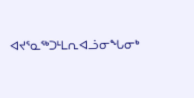ᐊᔪᕐᓇᖅᑐᒻᒪᕆᐊᓘᓂᖓᓂᒃ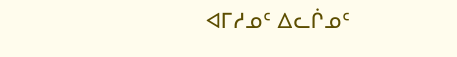ᐊᒥᓱᓄᑦ ᐃᓚᒌᓄᑦ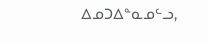ᐃᓄᑐᐃᓐᓇᓄᓪᓗ,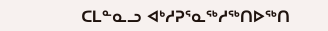ᑕᒪᓐᓇᓗ ᐊᒃᓱᕈᕐᓇᖅᓱᖅᑎᐅᖅᑎ